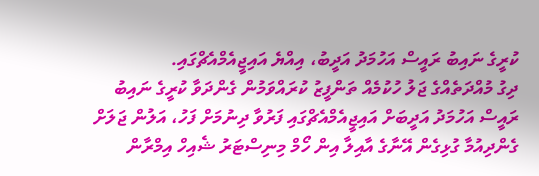ކުރީގެ ނައިބު ރައީސް އަހުމަދު އަދީބު، އިއްޔެ އައިޖީއެމްއެޗްގައި.
ދިގު މުއްދަތެއްގެ ޖަލު ހުކުމެއް ތަންފީޒު ކުރައްވަމުން ގެންދަވާ ކުރީގެ ނައިބު ރައީސް އަހުމަދު އަދީބަށް އައިޖީއެމްއެޗްގައި ފަރުވާ ދިނުމަށް ފަހު، އަލުން ޖަލަށް ގެންދިއުމާ ގުޅިގެން އޭނާގެ އާއިލާ އިން ހޯމް މިނިސްޓަރު ޝެއިހް އިމްރާން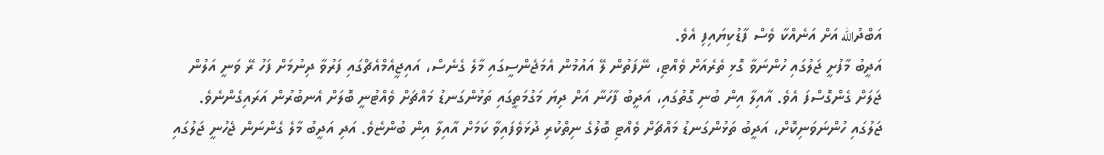އަބްދުالله އަށް އަނެއްކާ ވެސް ފާޑުކިޔައިފި އެވެ.
އަދީބު މާފުށީ ޖަލުގައި ހުންނަވާ ގޮޅި ތެރެއަށް ވެއްޓި، ނޭފަތުން ލޭ އައުމުން އެމަޖެންސީގައި މާލެ ގެނެސް، އައިޖީއެމްއެޗްގައި ފަރުވާ ދިނުމަށް ފަހު ރޭ ވަނީ އަލުން ޖަލަށް ގެންގޮސްފަ އެވެ. އާއިލާ އިން ބުނި ގޮތުގައި، އަދީބު ފާހަނާ އަށް ދިޔަ މަގުމަތީގައި ތަޅުންގަނޑު މައްޗަށް ވެއްޓުނީ ބޮލަށް އެނބުރުން އަރައިގެންނެވެ.
ޖަލުގައި ހުންނަވަނިކޮށް، އަދީބު ތަޅުންގަނޑު މައްޗަށް ވެއްޓި ބޮލުގެ ނިތްކުރި ދުޅަވެފައިވާ ކަމަށް އާއިލާ އިން ބުންޏެވެ. އަދި އަދީބު މާލެ ގެންނަން ޖެހުނީ ޖަލުގައި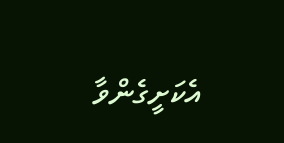އެކަށީގެންވާ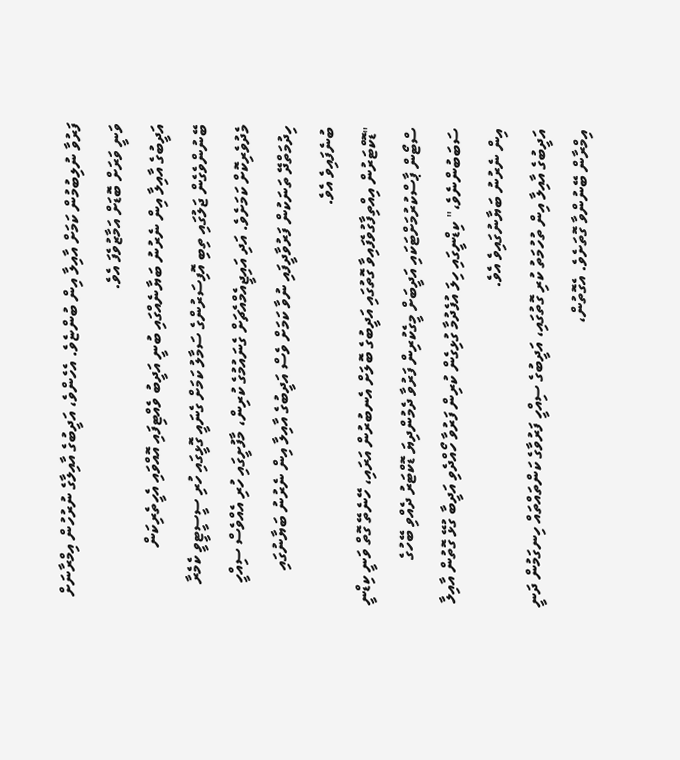ފަރުވާ ނުލިބުމުން ކަމަށް އާއިލާ އިން ބުންޏެވެ. އެހެންވެ، އަދީބުގެ އާއިލާގެ ނުރުހުން އިމްރާނަށް ވަނީ ވަރަށް ބޮޑަށް އަމާޒުވެފަ އެވެ.
އަދީބުގެ އާއިލާ އިން ނެރުނު ބަޔާނެއްގައި ބުނީ އަދީބު ވެއްޓިފައި އޮއްވައި އެހީތެރިކަން ބޭނުންވެގެން ޖަލުގައި ތިބި އޮފިސަރުންގެ ސަމާލު ކަމަށް ގެނައީ ގޮޅީގައި ހުރި ސީސީޓީވީ ކެމެރާ މެދުވެރިކޮށް ކަމަށެވެ. އަދި އައިޖީއެމްއެޗަށް ގެނައުމުގެ ކުރިން، މާފުށީގައި ހުރި އެއްވެސް ސިއްހީ ހިދުމަތްދޭ ތަނަކުން ފަރުވާދީފައި ނުވާ ކަމަށް ވެސް އަދީބުގެ އާއިލާ އިން ނެރުނު ބަޔާނުގައި ބުނެފައިވެ އެވެ.
"ޑޮކްޓަރުން އިއްތިފާގުވެފައިވާ ގޮތުގައި އަދީބުގެ ބޮލަށް އެނބުރުން އަރައި، ހޭނެތޭ ގޮތް ވަނީ ކިޑްނީ ސްޓޯން ޕާސްކުރުމަށްޓަކައި އަދީބަށް މީގެކުރިން ފަރުވާ ދެމުންދިޔަ ޑޮކްޓަރު ދެއްވި ބޭހުގެ ސަބަބުންނެވެ،" ކިޑްނީގައި ހިލަ އުފެދުމާ ގުޅިގެން ކުރިން ފަރުވާ ހޯއްދެވި އަދީބާ ގުޅޭ ގޮތުން އާއިލާ އިން ނެރުނު ބަޔާނުގައިވެ އެވެ.
އަދީބުގެ އާއިލާ އިން ތުހުމަތު ކުރި ގޮތުގައި، އަދީބުގެ ސިއްހީ ފަރުވާގެ ކަންތައްތައް ހިނގަމުން ދަނީ އިމްރާން ބޭނުންވާ ގޮތަށެވެ. އެގޮތުން،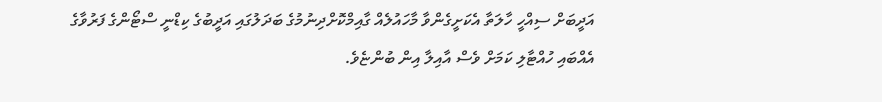އަދީބަށް ސިއްހީ ހާލަތާ އެކަށީގެންވާ މާހައުލެއް ގާއިމްކޮށްދިނުމުގެ ބަދަލުގައި އަދީބުގެ ކިޑްނީ ސްޓޯންގެ ފަރުވާގެ އެއްބައި ހުއްޓާލި ކަމަށް ވެސް އާއިލާ އިން ބުންޏެވެ.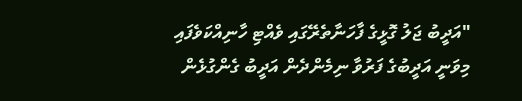"އަދީބު ޖަލު ގޮޅީގެ ފާހަނާތެރޭގައި ވެއްޓި ހާނިއްކަވެފައި މިވަނީ އަދީބުގެ ފަރުވާ ނިމެންދެން އަދީބު ގެންގުޅެން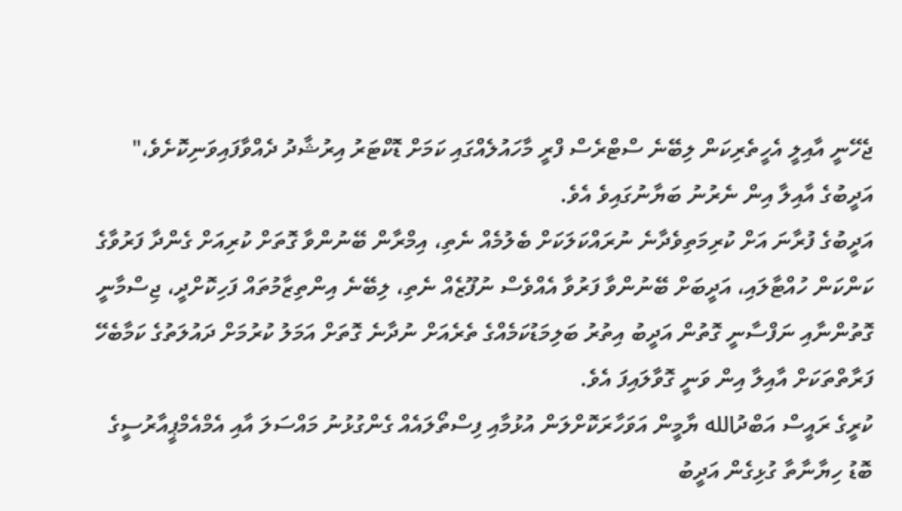ޖެހޭނީ އާއިލީ އެހީތެރިކަން ލިބޭނެ ސްޓްރެސް ފްރީ މާހައުލެއްގައި ކަމަށް ޑޮކްޓަރު އިރުޝާދު ދެއްވާފައިވަނިކޮށެވެ،" އަދީބުގެ އާއިލާ އިން ނެރުނު ބަޔާނުގައިވެ އެވެ.
އަދީބުގެ ފުރާނަ އަށް ކުރިމަތިވެދާނެ ނުރައްކަލަކަށް ބެލުމެއް ނެތި، އިމްރާން ބޭނުންވާ ގޮތަށް ކުރިއަށް ގެންދާ ފަރުވާގެ ކަންކަން ހުއްޓާލައި، އަދީބަށް ބޭނުންވާ ފަރުވާ އެއްވެސް ނުފޫޒެއް ނެތި، ލިބޭނެ އިންތިޒާމުތައް ފަހިކޮށްދީ، ޖިސްމާނީ ގޮތުންނާއި ނަފްސާނީ ގޮތުން އަދީބު އިތުރު ބަލިމަޑުކަމެއްގެ ތެރެއަށް ނުދާނެ ގޮތަށް އަމަލު ކުރުމަށް ދައުލަތުގެ ކަމާބެހޭ ފަރާތްތަކަށް އާއިލާ އިން ވަނީ ގޮވާލައިފަ އެވެ.
ކުރީގެ ރައީސް އަބްދުالله ޔާމީން އަވަހާރަކޮށްލަން އުޅުމާއި ފިސްތޯލައެއް ގެންގުޅުނު މައްސަލަ އާއި އެމްއެމްޕީއާރުސީގެ ބޮޑު ހިޔާނާތާ ގުޅިގެން އަދީބު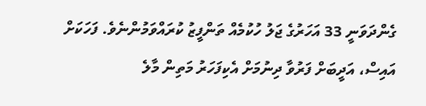ގެންދަވަނީ 33 އަހަރުގެ ޖަލު ހުކުމެއް ތަންފީޒު ކުރައްވަމުންނެވެ. ފަހަކަށް އައިސް، އަދީބަށް ފަރުވާ ދިނުމަށް އެކިފަހަރު މަތިން މާލެ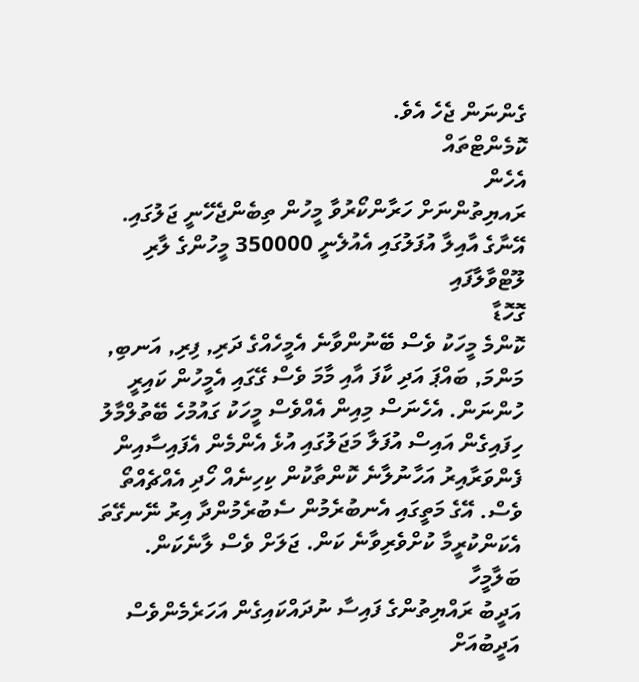ގެންނަން ޖެހެ އެވެ.
ކޮމެންޓްތައް
އެހެން
ރައޔިތުންނަށް ހަރާންކޯރުވާ މީހުން ތިބެންޖެހޭނީ ޖަލުގައި. އޭނާގެ އާއިލާ އުފަލުގައި އެއުލެނީ 350000 މީހުންގެ ލާރި ލޫޓްވާލާފައި
ގޮހޮޑާ
ކޮންމެ މީހަކު ވެސް ބޭނުންވާނެ އެމީހެއްގެ ދަރި, ފިރި, އަނބި, މަންމަ, ބައްޕަ އަދި ކާފަ އާއި މާމަ ވެސް ގޭގައި އެމީހުން ކައިރީ ހުންނަން. އެހެނަސް މިއިން އެއްވެސް މީހަކު ގައުމުހެ ބޭތުލްމާލު ހިފައިގެން އައިސް އުފަލާ މަޖަލުގައި އުޅެ އެންމެން އެފައިސާއިން ފެންވަރާއިރު އަހާނުލާނެ ކޮންތާކުން ކިހިނެއް ހޯދި އެއްޗެއްތޯ ވެސް. އޭގެ މަތީގައި އެނބުރެމުން ސެބުރެމުންދާ އިރު ނޭނގޭތަ އެކަންކުރީމާ ކުށްވެރިވާނެ ކަން. ޖަލަށް ވެސް ލާނެކަން.
ބަލާމީހާ
އަދީބު ރައްޔިތުންގެ ފައިސާ ނުދައްކައިގެން އަހަރެމެންވެސް އަދީބުއަށް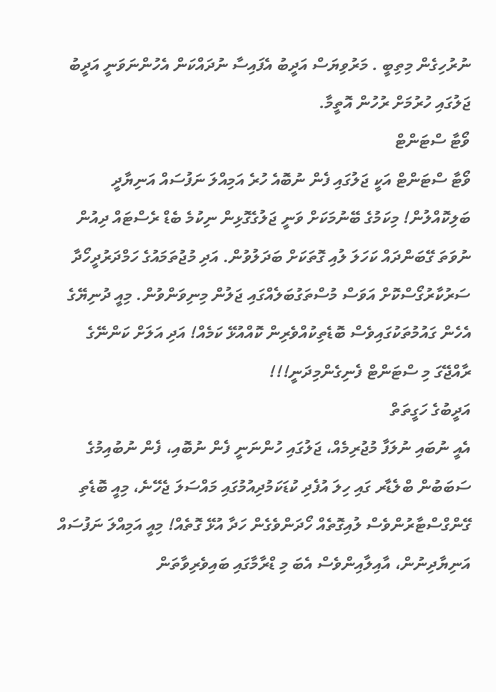ނުރުހިގެން މިތިބީ . މަރުވިޔަސް އަދީބު އެފައިސާ ނުދައްކަން އެހުންނަވަނީ އަދީބު ޖަލުގައި ހުރުމަށް ރުހުން އޮތީމާ.
ވޯޓާ ސްޓަންޓް
ވޯޓާ ސްޓަންޓް އަކީ ޖަލުގައި ފެން ނުބޮއެ ހުރެ އަމިއްލަ ނަފުސައް އަނިޔާދީ ބަލިކޮއްލުން! މިކަމުގެ ބޭނުމަކަށް ވަނީ ޖަލުގެގޮޅިން ނިކުމެ ބެޑް ރެސްޓައް ދިއުން ނުވަތަ ގޭބަންދައް ކަހަލަ ލުއި ގޮތަކަށް ބަދަލުވުން. އަދި މުޖުތަމައުގެ ހަމްދަރުދީހޯދާ ސަރުކާރުގޯސްކޮށް އަވަސް މުސްތަގުބަލެއްގައި ޖަލުން މިނިވަންވުން. މިއީ ދުނިޔޭގެ އެހެން ގައުމުތަކުގައިވެސް ބޮޑެތިކުއްވެރިން ކޮއްއުޅޭ ކަމެއް! އަދި އަލަށް ކަންނޭގެ ރާއްޖޭގަ މި ސްޓަންޓް ފެނިގެންމިދަނީ!!!
އަދީބުގެ ހަގީތަތް
އެއީ ނުބައި ނުލަފާ މުޖުރިމެއް، ޖަލުގައި ހުންނަނީ ފެން ނުބޮއި، ފެން ނުބުއިމުގެ ސަބަބުން ބްލެޑާރ ގައި ހިލަ އުފެދި ކުޑަކަމުދިއުމުގައި މައްސަލަ ޖެހޭނެ، މިއީ ބޮޑެތި ގޭންގްސްޓާރުންވެސް ލުއިގޮތެއް ހޯދަންވެގެން ހަދާ އުޅޭ ގޮތެއް! މިއީ އަމިއްލަ ނަފުސައް އަނިޔާދިނުން، އާއިލާއިންވެސް އެބަ މި ޑްރާމާގައި ބައިވެރިވާތަން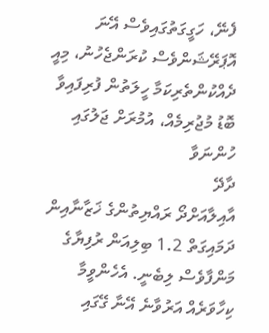ފެނޭ، ހަގީގަތުގައިވެސް އޭނަ އޮޕަރޭޝަންވެސް ކުރަންޖެހުނު، މިއީ ދެއްކުންތެރިކަމާ ހީލަތުން ފުރިފައިވާ ބޮޑު މުޖުރިމެއް، އުމުރަށް ޖަލުގައި ހުންނަވާ
ދާދޭ
އާއިލާއަށްދޯ ރައްޔިތުންގެ ޚަޒާނާއިން ދަމައިގަތް 1.2 ބިލިއަން ރުފިޔާގެ މަންފާވެސް ލިބެނީ. އެހެންވީމާ ކިހާވަރެއް އަރުވާނެ އޭނާ ގޭގައި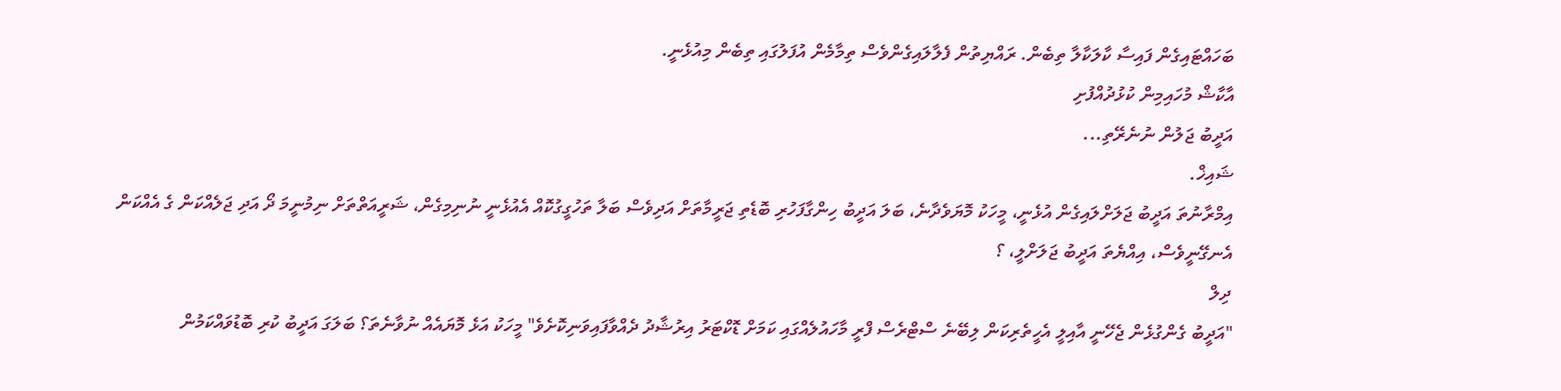ބަހައްޓައިގެން ފައިސާ ކާލަކާލާ ތިބެން. ރައްޔިތުން ފެލާލައިގެންވެސް ތިމާމެން އުފަލުގައި ތިބެން މިއުޅެނީ.
އާކާޝް މުހައިމިން ކުޅުދުއްފުށި
އަދީބު ޖަލުން ނުނެރޭތި...
ޝައިޚް.
އިމްރާނުތަ އަދީބު ޖަލަށްލައިގެން އުޅެނީ، މީހަކު މޮޔަވެދާނެ، ބަލަ އަދީބު ހިންގާފަހުރި ބޮޑެތި ޖަރީމާތަށް އަދިވެސް ބަލާ ތަހުގީގުކޮއް އެއުޅެނީ ނުނިމިގެން، ޝަރީއަތްތަށް ނިމުނީމަ ދޯ އަދި ޖަލެއްކަން ގެ އެއްކަން އެނގޭނީވެސް، އިއްޔެތަ އަދީބު ޖަލަށްލީ، ؟
ދިލް
"އަދީބު ގެންގުޅެން ޖެހޭނީ އާއިލީ އެހީތެރިކަން ލިބޭނެ ސްޓްރެސް ފްރީ މާހައުލެއްގައި ކަމަށް ޑޮކްޓަރު އިރުޝާދު ދެއްވާފައިވަނިކޮށެވެ" މީހަކު އަޅެ މޮޔައެއް ނުވާނެތަ؟ ބަލަގަ އަދީބު ކުރި ބޮޑުވައްކަމުން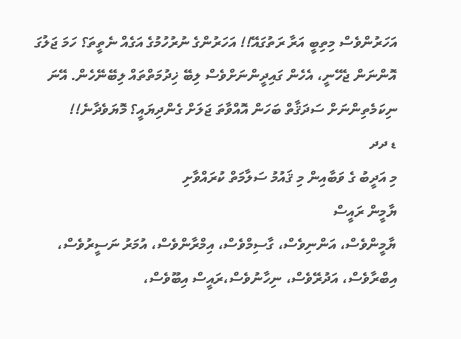އަހަރުންވެސް މިތިބީ އަރާ ރަތުގައޭ!! އަހަރުންގެ ނުރުހުމުގެ އަގެއް ނެތީތަ؟ ހަމަ ޖަލުގަ އޮންނަން ޖެހޭނީ، އެހެން ގައިދީންނަށްވެސް ލިބޭ ޚިދުމަތްތައް ލިބޭނޭހެން. އޭނަ ނިކަމެތިންނަށް ސަދަޤާތް ބަހަން އޮއްވާތަ ޖަލަށް ގެންދިޔައީ؟ މޮޔަވެދާނެ!!
ޑ ދދ
މި އަދީބު ގެ ވަބާއިން މި ޤައުމު ސަލާމަތް ކުރައްވާށި
ޔާމީން ރައީސް
ޔާމީންވެސް، އަންނިވެސް، ގާސިމްވެސް، އިމްރާންވެސް، އުމަރު ނަސީރުވެސް، އިބްރާވެސް، އަދުރޭވެސް، ނިހާނުވެސް،ރައީސް އިބޫވެސް،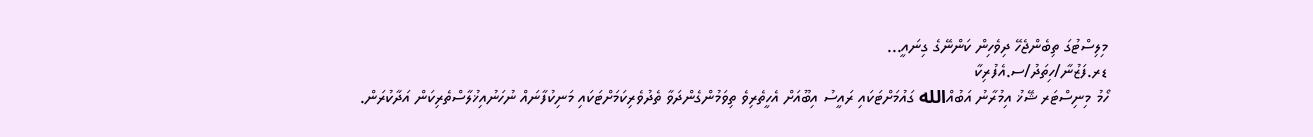މިލިސްޓުގަ ތިބެންޖެހޭ ދިވެހިން ކަންނޭގެ ގިނައީ...
ޑރ.ފަޒުނާ/ހިތަދު/ސ.އެފުރިކާ
ހޯމު މިނިސްޓަރ ޝޭޚު އިމުރާނު އަބުއްالله ގައުމަށްޓަކައި ރައީސު އިބޫއަށް އެހީތެރިވެ ތިވަމުންގެންދަވާ ތެދުވެރިކަމަށްޓަކައި މަނިކުފާނައް ނުހަނުއިޚުލާސްތެރިކަން އަދާކުރަން.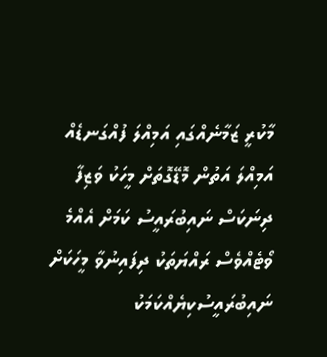މާކުރީ ޒަމާނެއްގައި އަމިއްލަ ފުއްގަނޑެއް އަމިއްލަ އަތުން މޮޑޭގޮތަށް މީހަކު ވަޒިފާ ދިނަކަސް ނައިބުރައީސު ކަމަށް އެއްމެ ވޯޓެއްވެސް ރައްޔަތަކު ދިފައިނުވާ މީހަކަށް ނައިބުރައީސުކިޔެއްކަމަކު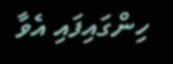ހިންގައިފައި އެވާ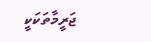ޖަރީމާތަކަކީ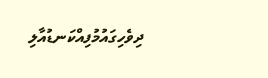ދިވެހިގައުމުފިއްކަނޑުއާލި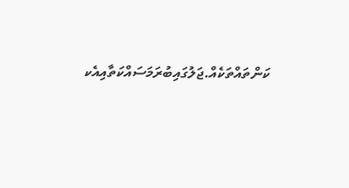ކަންތައްތަކެއް.ޖަލުގައިބުރަމަސައްކަތާއިއެކ